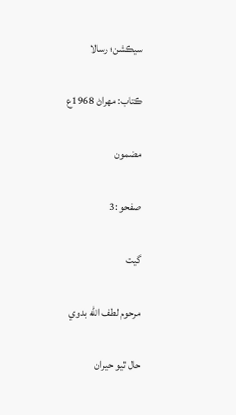سيڪشن؛ رسالا

ڪتاب: مهراڻ 1968ع

مضمون

صفحو :3

گيت

مرحوم لطف الله بدوي

حال ٿيو حيران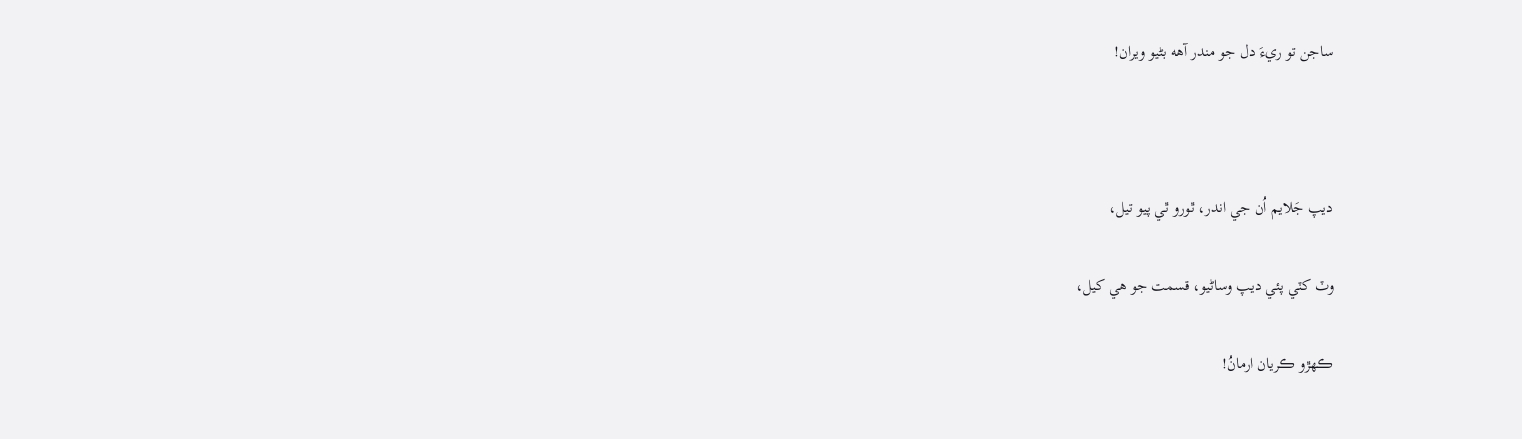ساجن تو ريءَ دل جو مندر آھه بڻيو ويران!



ديپ جَلايم اُن جي اندر، ٿورو ٿي پيو تيل،

وٽ کٽي پئي ديپ وساڻيو، قسمت جو ھي کيل،

ڪھڙو ڪريان ارمانُ!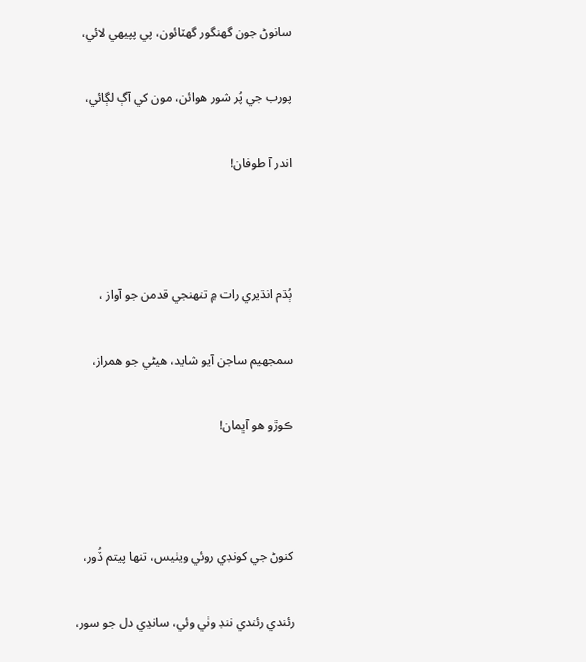سانوڻ جون گھنگور گھٽائون، پي پپيھي لائي،

پورب جي پُر شور ھوائن، مون کي آڳ لڳائي،

اندر آ طوفان!



ٻُڌم انڌيري رات ۾ تنھنجي قدمن جو آواز ،

سمجھيم ساجن آيو شايد، ھيڻي جو ھمراز،

ڪوڙو ھو آڀمان!



کنوڻ جي کونڊي روئي ويٺيس، تنھا پيتم ڏُور،

رئندي رئندي ننڊ وٺي وئي، سانڍي دل جو سور،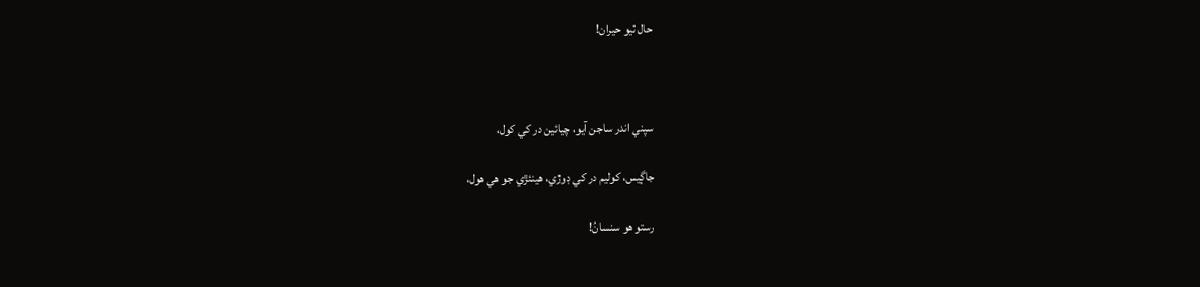حال ٿيو حيران!



سپني اندر ساجن آيو، چيائين در کي کول،

جاڳيس، کوليم در کي ڊوڙي، ھينئڙي جو ھي ھول،

رستو ھو سنسانُ!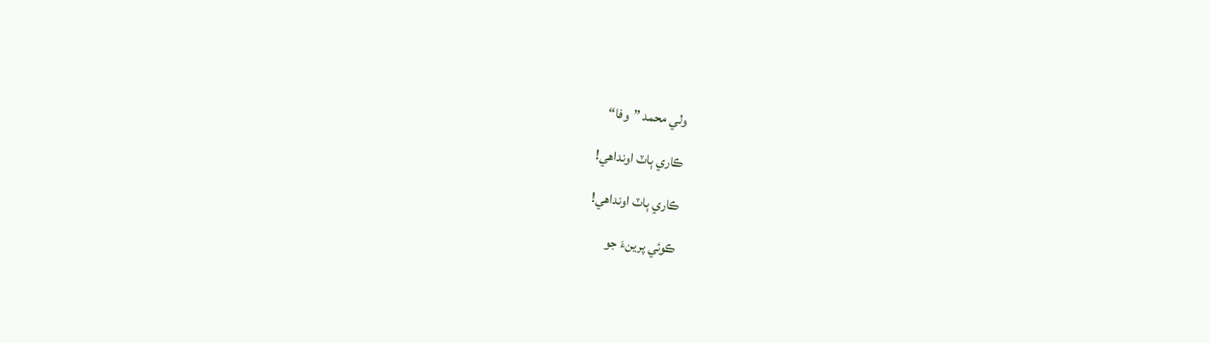ولي محمد ”وفا“

ڪاري ٻاٽ اونداھي!

ڪاري ٻاٽ اونداھي!

ڪوئي پرينءَ جو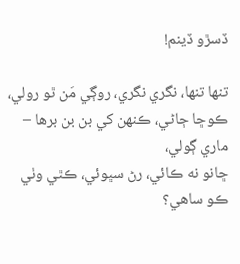ڏسڙو ڏينم!

تنھا تنھا، نگري نگري، روڳي مَن ٿو رولي،
ڪوڇا ڄاڻي، ڪنھن کي بن بن برھا – ماري ڳولي،
ڇانو نه ڪائي، رڻ سڀوئي، ڪٿي وٺي ڪو ساھي؟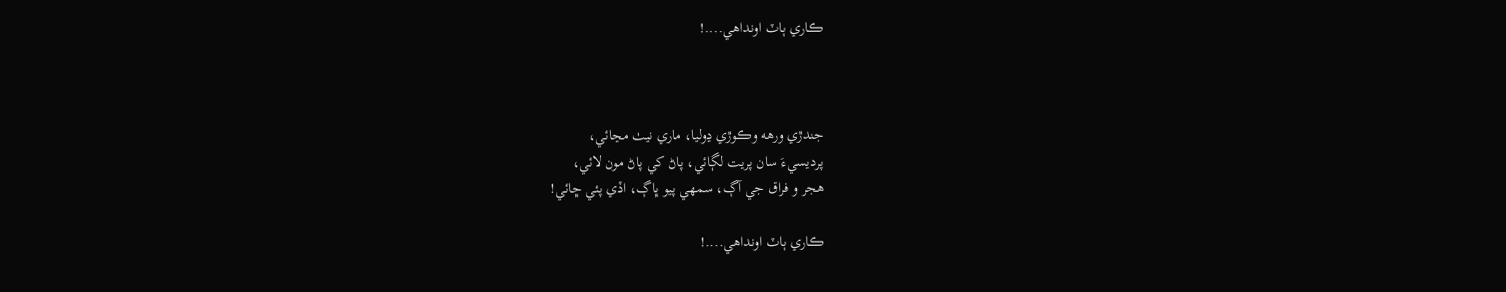ڪاري ٻاٽ اونداھي....!



جندڙي ورھه وڪوڙي ڍوليا، ماري نيٺ مڃائي،
پرديسيءَ سان پريت لڳائي، پاڻ کي پاڻ مون لائي،
ھجر و فراق جي آڳ، سمھي پيو ڀاڳ، اڏي پئي ڇائي!

ڪاري ٻاٽ اونداھي....!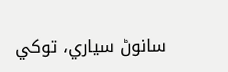سانوڻ سياري، توکي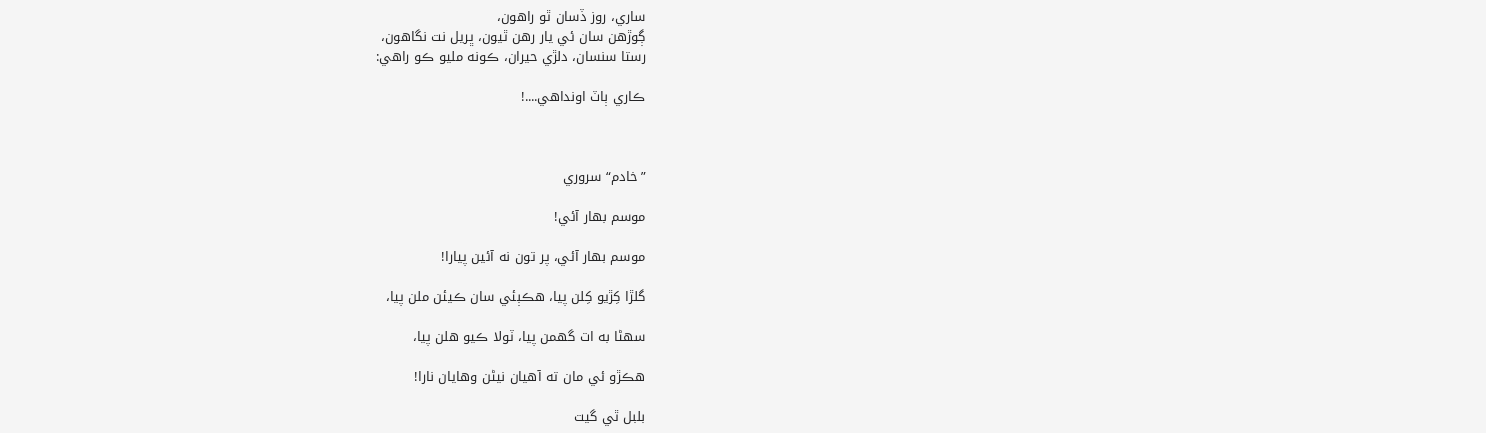ساري، روز ڏسان ٿو راھون،
ڳوڙھن سان ئي يار رھن ٿيون، ڀريل نت نگاھون،
رستا سنسان، دلڙي حيران، ڪونه مليو ڪو راھي:

ڪاري ٻاٽ اونداھي....!



”خادم“ سروري

موسم بھار آئي!

موسم بھار آئي، پر تون نه آئين پيارا!

گلڙا کِڙيو کِلن پيا، ھڪٻئي سان ڪيئن ملن پيا،

سھڻا به ات گھمن پيا، ٽولا ڪيو ھلن پيا،

ھڪڙو ئي مان ته آھيان نيڻن وھايان نارا!

بلبل ٿي گيت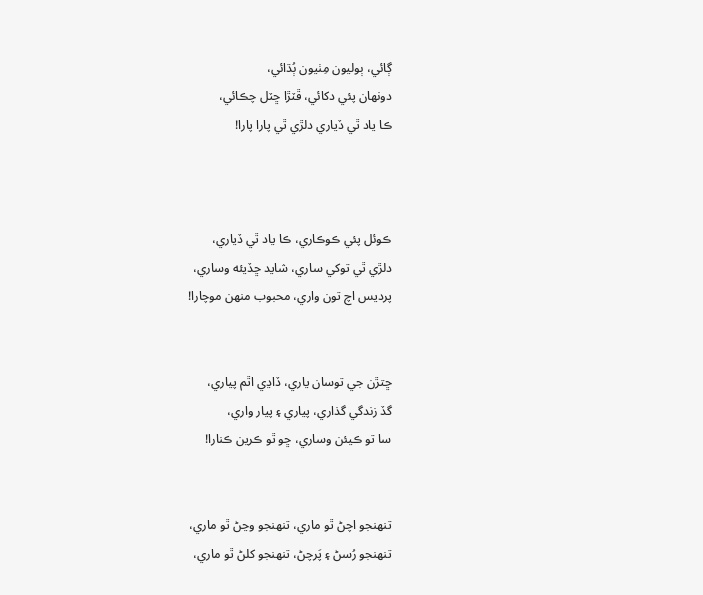ڳائي، ٻوليون مِٺيون ٻُڌائي،
دونھان پئي دکائي، ڦٽڙا ڇٽل چڪائي،
ڪا ياد ٿي ڏياري دلڙي ٿي پارا پارا!



ڪوئل پئي ڪوڪاري، ڪا ياد ٿي ڏياري،
دلڙي ٿي توکي ساري، شايد ڇڏيئه وساري،
پرديس اچ تون واري، محبوب منھن موچارا!


ڇتڙن جي توسان ياري، ڏاڍي اٿم پياري،
گڏ زندگي گذاري، پياري ۽ پيار واري،
سا تو ڪيئن وساري، ڇو ٿو ڪرين ڪنارا!


تنھنجو اچڻ ٿو ماري، تنھنجو وڃڻ ٿو ماري،
تنھنجو رُسڻ ۽ پَرچڻ، تنھنجو کلڻ ٿو ماري،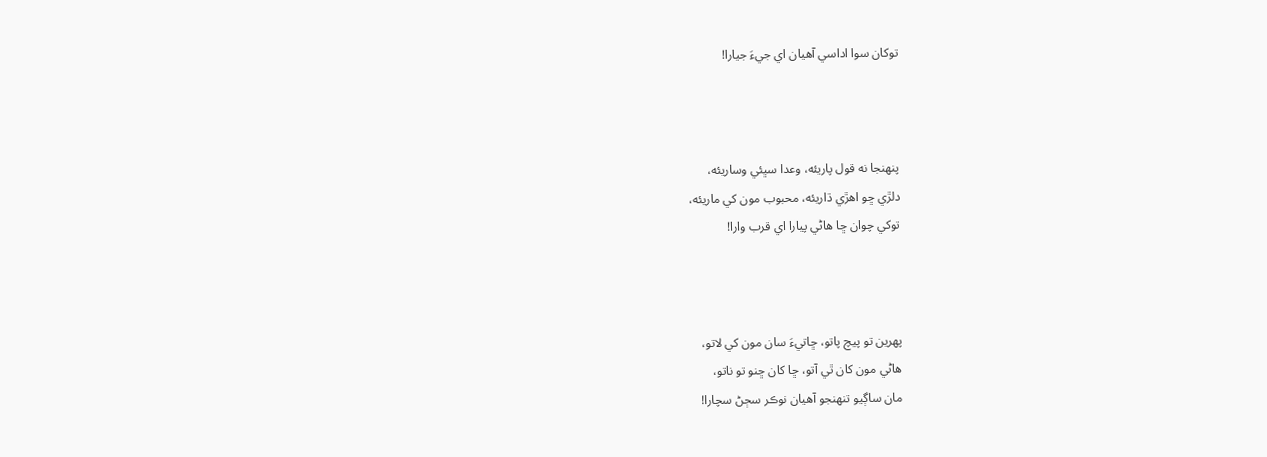توکان سوا اداسي آھيان اي جيءَ جيارا!



پنھنجا نه قول پاريئه، وعدا سڀئي وساريئه،
دلڙي ڇو اھڙي ڌاريئه، محبوب مون کي ماريئه،
توکي چوان ڇا ھاڻي پيارا اي قرب وارا!



پھرين تو پيچ پاتو، ڇاتيءَ سان مون کي لاتو،
ھاڻي مون کان ٿي آتو، ڇا کان ڇنو تو ناتو،
مان ساڳيو تنھنجو آھيان نوڪر سڄڻ سچارا!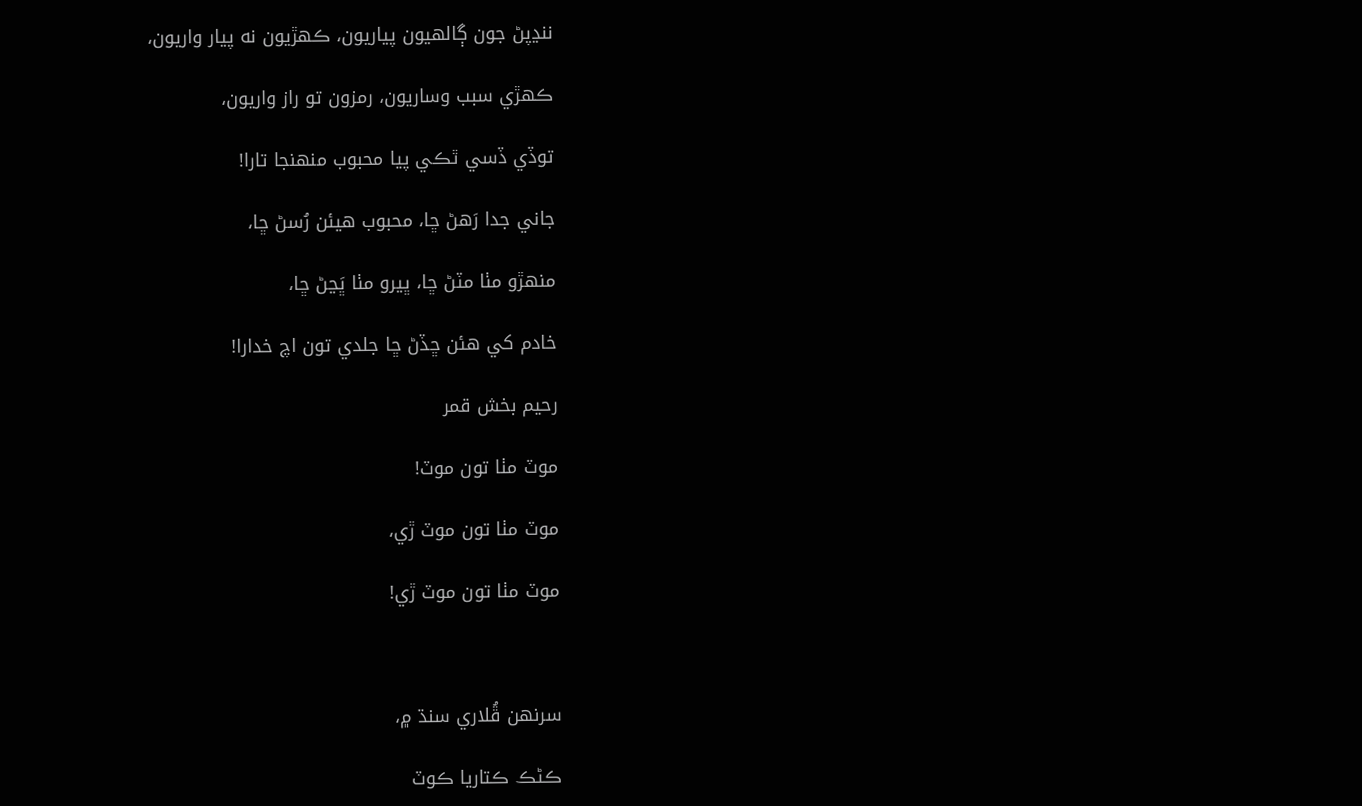ننڍپڻ جون ڳالھيون پياريون، ڪھڙيون نه پيار واريون،

ڪھڙي سبب وساريون، رمزون تو راز واريون،

توڏي ڏسي ٿڪي پيا محبوب منھنجا تارا!

جاني جدا رَھڻ ڇا، محبوب ھيئن رُسڻ ڇا،

منھڙو مٺا مٽڻ ڇا، ڀيرو مٺا ڀَڃڻ ڇا،

خادم کي ھئن ڇڏڻ ڇا جلدي تون اچ خدارا!

رحيم بخش قمر

موٽ مٺا تون موٽ!

موٽ مٺا تون موٽ ڙي،

موٽ مٺا تون موٽ ڙي!



سرنھن ڦُلاري سنڌ ۾،

ڪڻڪ ڪتاريا ڪوٽ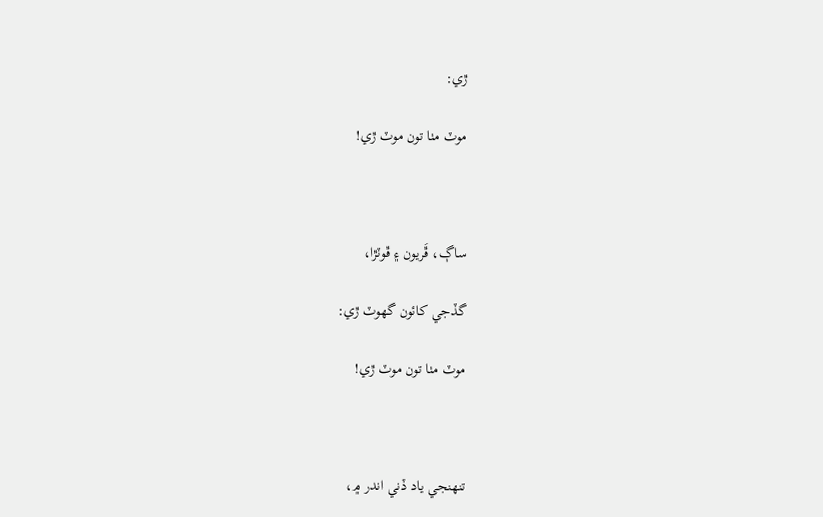ڙي:

موٽ مٺا تون موٽ ڙي!



ساڳ، ڦَريون ۽ ڦوٽڙا،

گڏجي کائون گھوٽ ڙي:

موٽ مٺا تون موٽ ڙي!



تنھنجي ياد ڏني اندر ۾،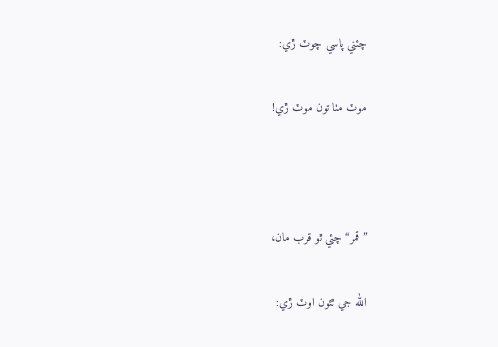چئني پاسي چوٽ ڙي:

موٽ مٺا تون موٽ ڙي!



”قمر“ چئي ٿو قرب مان،

الله جي ٿئون اوٽ ڙي: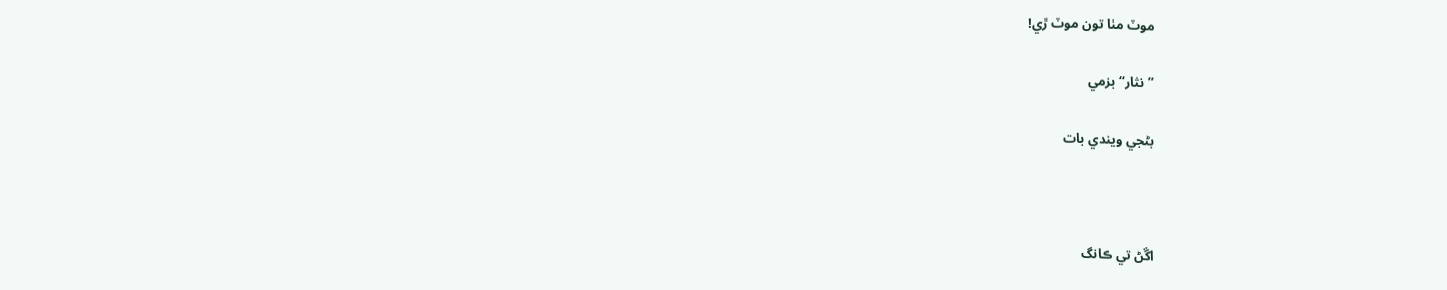موٽ مٺا تون موٽ ڙي!

”نثار“ بزمي

بڻجي ويندي بات



اڱڻ تي ڪانگ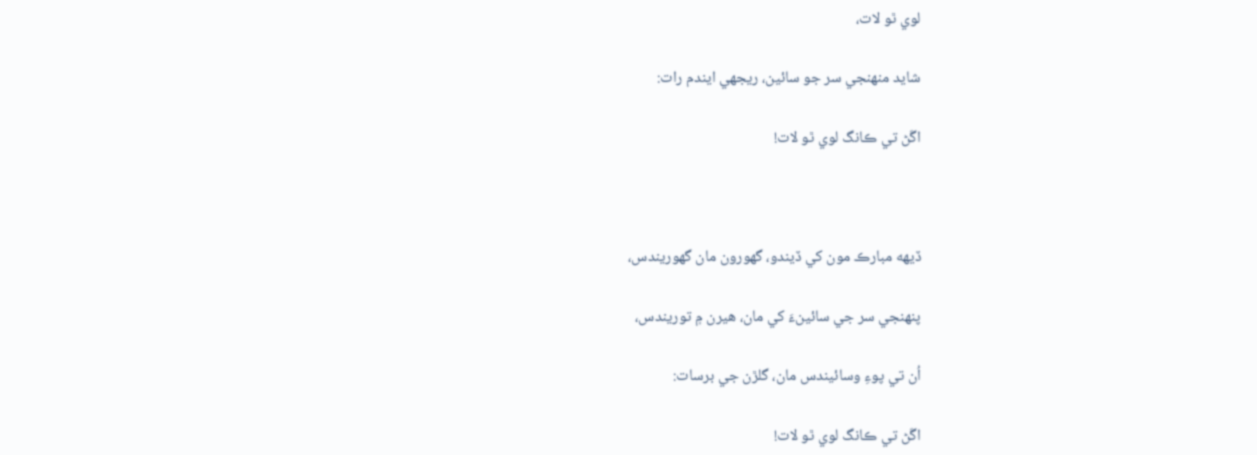لوي ٿو لات،

شايد منھنجي سر جو سائين، ريجھي ايندم رات:

اڱڻ تي ڪانگ لوي ٿو لات!



ڏيھه مبارڪ مون کي ڏيندو، گھورون مان گھوريندس،

پنھنجي سر جي سائينءَ کي مان، ھيرن ۾ توريندس،

اُن تي پوءِ وسائيندس مان، گلڙن جي برسات:

اڱڻ تي ڪانگ لوي ٿو لات!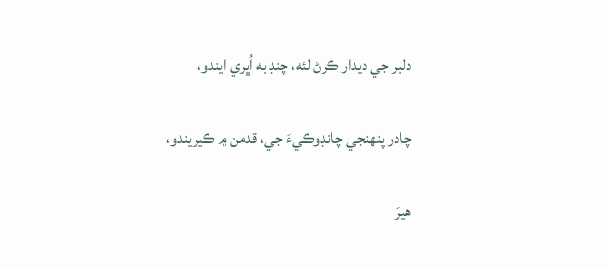دلبر جي ديدار ڪرڻ لئه، چنڊ به اُڀري ايندو،

چادر پنھنجي چانڊوڪيءَ جي، قدمن ۾ ڪيريندو،

ھيرَ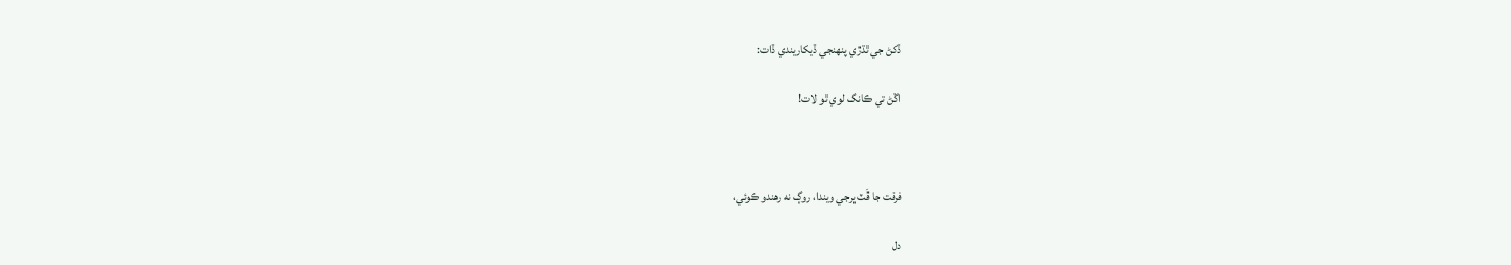ڏکڻ جي ٿڌڙي پنھنجي ڏيکاريندي ڏات:

اڱڻ تي ڪانگ لوي ٿو لات!



فرقت جا ڦَٽ ڀرجي ويندا، روڳ نه رھندو ڪوئي،

دل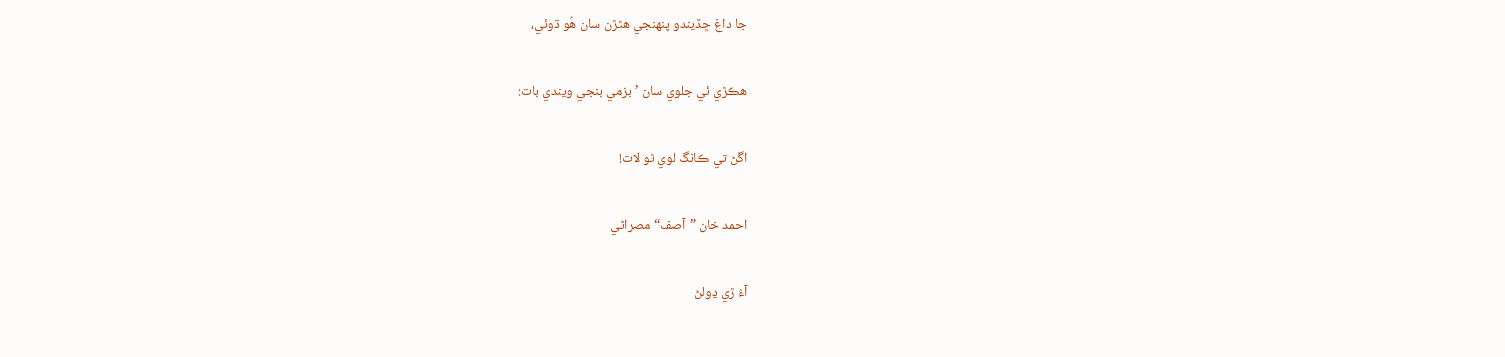جا داغ ڇڏيندو پنھنجي ھٿڙن سان ھُو ڌوئي،

ھڪڙي ئي جلوي سان ’بزمي بنجي ويندي بات:

اڱڻ تي ڪانگ لوي ٿو لات!

احمد خان ”آصف“ مصراڻي

آءُ ڙي ڍولڻ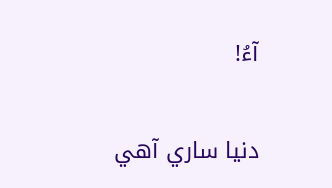آءُ!

دنيا ساري آھي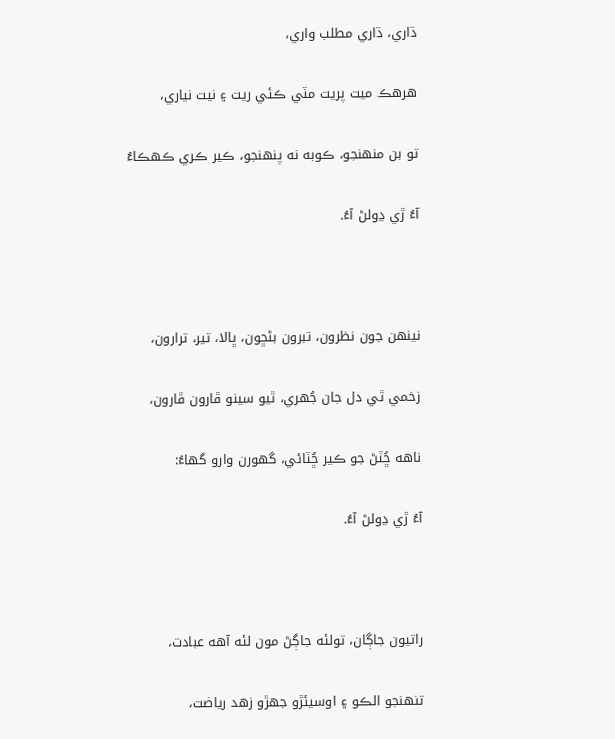ڌاري، ڌاري مطلب واري،

ھرھڪ ميت پريت مٽي ڪئي ريت ۽ نيت نياري،

تو بن منھنجو، ڪوبه نه پنھنجو، ڪير ڪري ڪھڪاءُ

آءُ ڙي ڍولڻ آءُ.



نينھن جون نظرون، تبرون بڻڇون، ڀالا، تير، ترارون،

زخمي ٿي دل جان جُھري، ٿيو سينو ڦارون ڦارون،

ناھه ڇُٽڻ جو ڪير ڇُٽائي، گھورن وارو گھاءُ:

آءُ ڙي ڍولڻ آءُ.



راتيون جاڳان، تولئه جاڳڻ مون لئه آھه عبادت،

تنھنجو الڪو ۽ اوسيئڙو جھڙو زھد رياضت،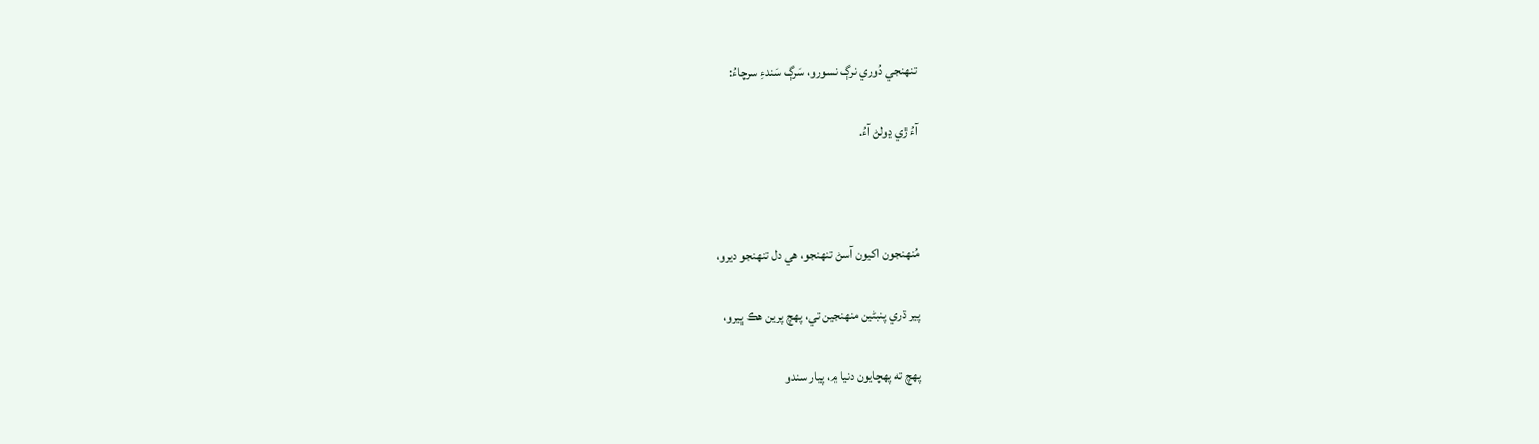تنھنجي دُوري نرڳ نسورو، سَرڳ سَندءِ سرچاءُ:

آءُ ڙي ڍولڻ آءُ.



مُنھنجون اکيون آسڻ تنھنجو، ھي دل تنھنجو ديرو،

پير ڌري پنبڻين منھنجين تي، پھچ پرين ھڪ ڀيرو،

پھچ ته پھچايون دنيا ۾، پيار سندو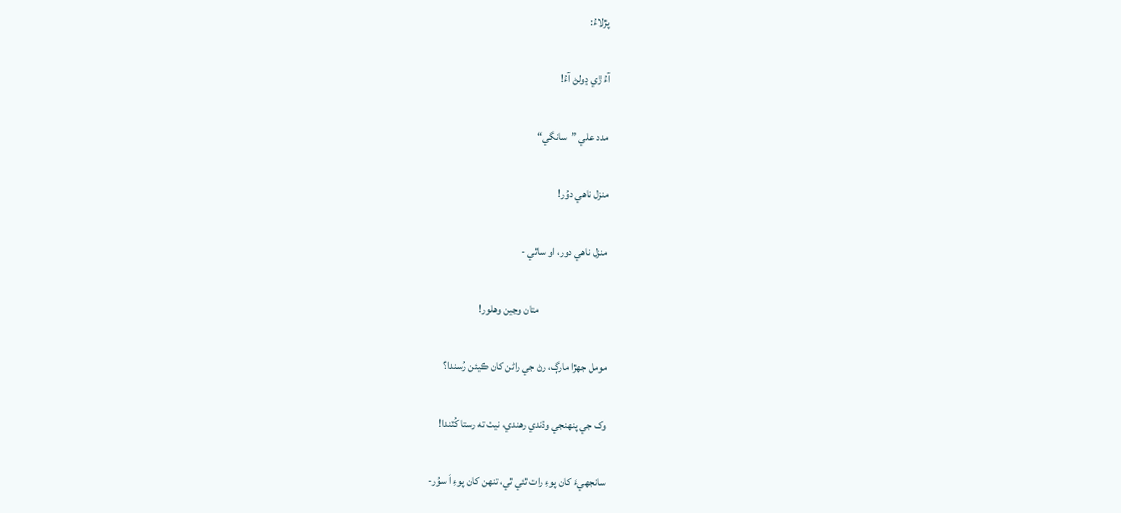پڙلاءُ:

آءُ ڙي ڍولڻ آءُ!

مدد علي ”سانگي“

منزل ناھي دوُر!

منزل ناھي دور، او ساٿي -

                                متان وڃين وھلور!

مومل جھڙا مارڳ، رڻ جي راڻن کان ڪيئن رُسندا؟

وک جي پنھنجي وڌندي رھندي، نيٺ ته رستا کُٽندا!

سانجھيءَ کان پوءِ رات ٿئي ٿي، تنھن کان پوءِ اَ سوُر-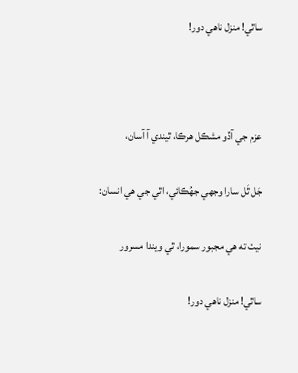ساٿي! منزل ناھي دور!



عزم جي آڏو مشڪل ھرڪا، ٿيندي آ آسان،

جَل ٿَل سارا وجھي جھُڪائي، اٿي جي ھي انسان:

نيٺ ته ھي مجبور سمورا، ٿي ويندا مسرور

ساٿي! منزل ناھي دور!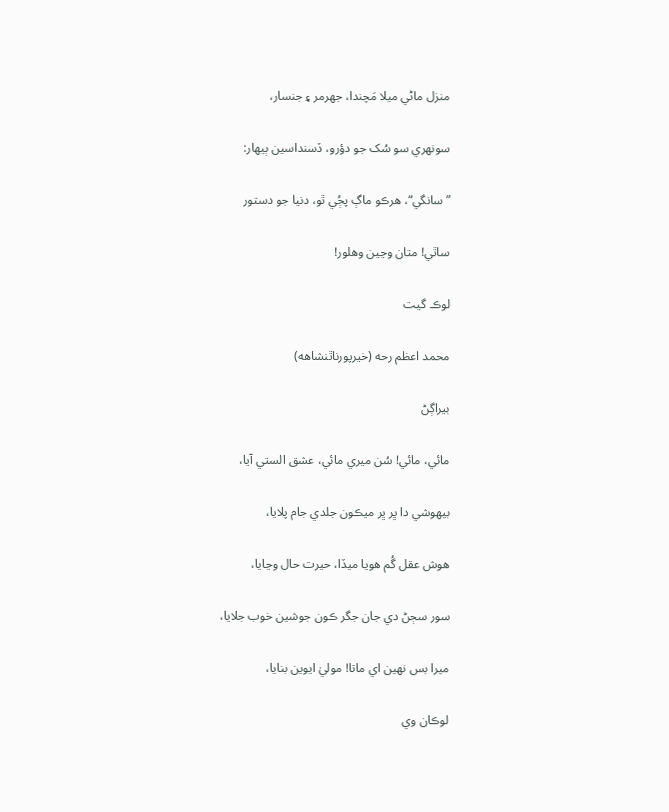منزل ماڻي ميلا مَچندا، جھرمر ۽ جنسار،

سونھري سو سُک جو دؤرو، ڏسنداسين ٻيھار:

”سانگي“، ھرڪو ماڳ پڄُي ٿو، دنيا جو دستور

ساٿي! متان وڃين وھلور!

لوڪ گيت

محمد اعظم رحه (خيرپورناٿنشاھه)

بيراڳڻ

مائي، مائي! سُن ميري مائي، عشق الستي آيا،

بيھوشي دا ڀر ڀر ميڪون جلدي جام پلايا،

ھوش عقل گُم ھويا ميڏا، حيرت حال وڃايا،

سور سڄڻ دي جان جگر ڪون جوشين خوب جلايا،

ميرا بس نھين اي ماتا! موليٰ ايوين بنايا،

لوڪان وي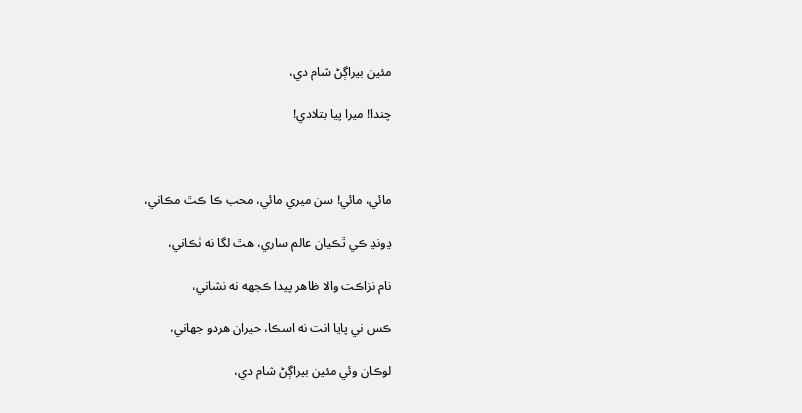مئين بيراڳڻ شام دي،

چندا! ميرا پيا بتلادي!



مائي، مائي! سن ميري مائي، محب ڪا ڪٿ مڪاني،

ڍونڍ ڪي ٿڪيان عالم ساري، ھٿ لگا نه ٺڪاني،

نام نزاڪت والا ظاھر پيدا ڪجھه نه نشاني،

ڪس ني پايا انت نه اسڪا، حيران ھردو جھاني،

لوڪان وئي مئين بيراڳڻ شام دي،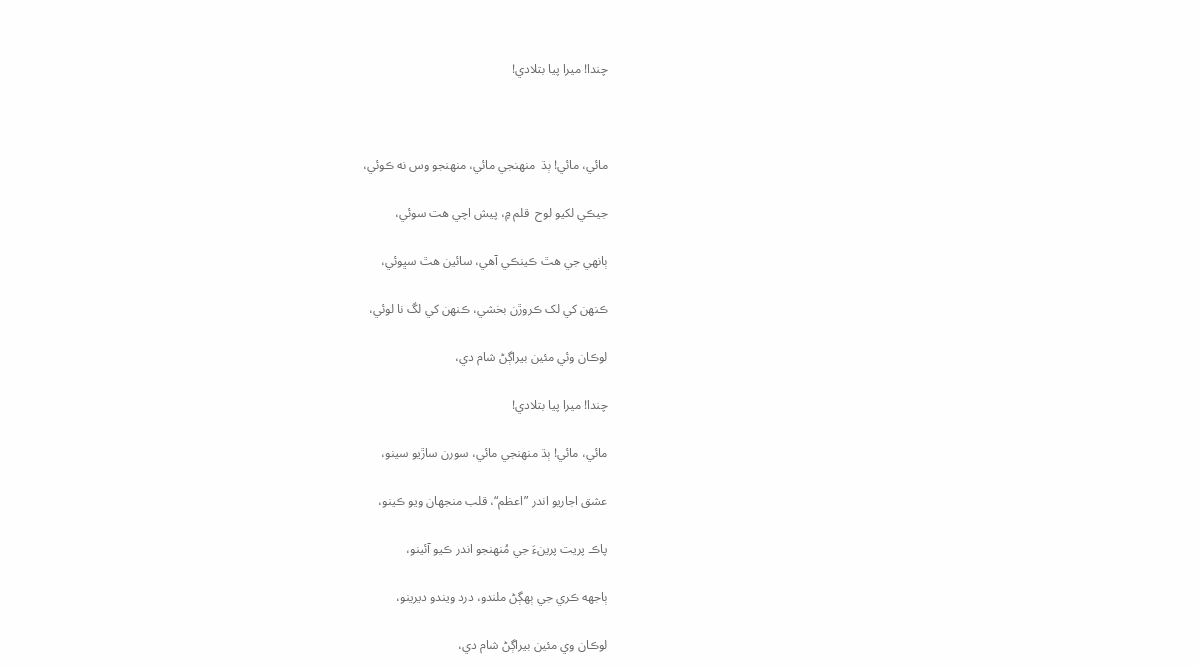چندا! ميرا پيا بتلادي!



مائي، مائي! ٻڌ  منھنجي مائي، منھنجو وس نه ڪوئي،

جيڪي لکيو لوح  قلم ۾، پيش اچي ھت سوئي،

ٻانھي جي ھٿ ڪينڪي آھي، سائين ھٿ سڀوئي،

ڪنھن کي لک ڪروڙن بخشي، ڪنھن کي لڱ نا لوئي،

لوڪان وئي مئين بيراڳڻ شام دي،

چندا! ميرا پيا بتلادي!

مائي، مائي! ٻڌ منھنجي مائي، سورن ساڙيو سينو،

عشق اجاريو اندر ”اعظم“، قلب منجھان ويو ڪينو،

پاڪ پريت پرينءَ جي مُنھنجو اندر ڪيو آئينو،

ٻاجھه ڪري جي ٻھڳڻ ملندو، درد ويندو ديرينو،

لوڪان وي مئين بيراڳڻ شام دي،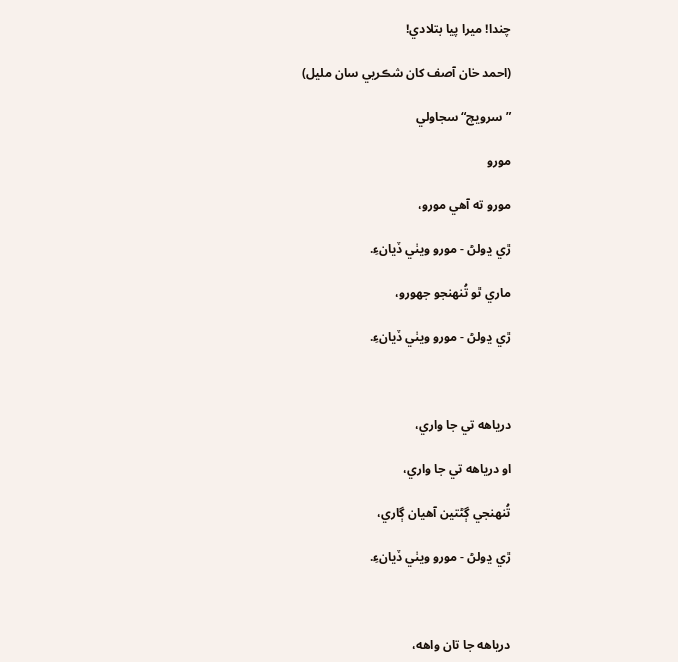چندا! ميرا پيا بتلادي!

(احمد خان آصف کان شڪريي سان مليل)

”سرويچ“ سجاولي

مورو

مورو ته آھي مورو،

ڙي ڍولڻ - مورو ويٺي ڏيانءِ.

ماري ٿو تُنھنجو جھورو،

ڙي ڍولڻ - مورو ويٺي ڏيانءِ.



درياھه تي جا واري،

او درياھه تي جا واري،

تُنھنجي ڳڻتين آھيان ڳاري،

ڙي ڍولڻ - مورو ويٺي ڏيانءِ.



درياھه جا تان واھه،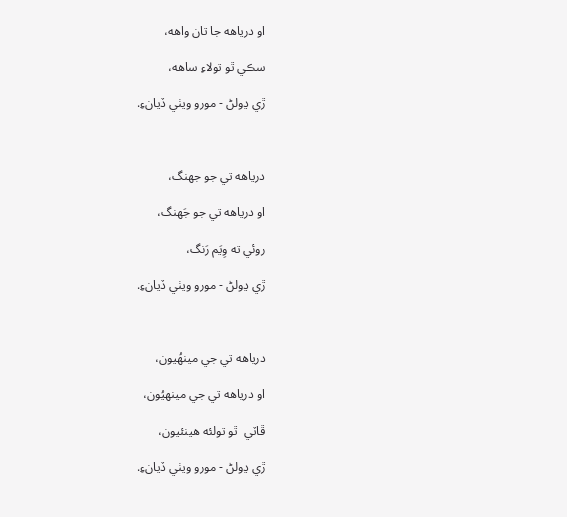او درياھه جا تان واھه،

سڪي ٿو تولاءِ ساھه،

ڙي ڍولڻ - مورو ويٺي ڏيانءِ.



درياھه تي جو جھنگ،

او درياھه تي جو جَھنگ،

روئي ته وِيَم رَنگ،

ڙي ڍولڻ - مورو ويٺي ڏيانءِ.



درياھه تي جي مينھُيون،

او درياھه تي جي مينھيُون،

ڦاٽي  ٿو تولئه ھينئيون،

ڙي ڍولڻ - مورو ويٺي ڏيانءِ.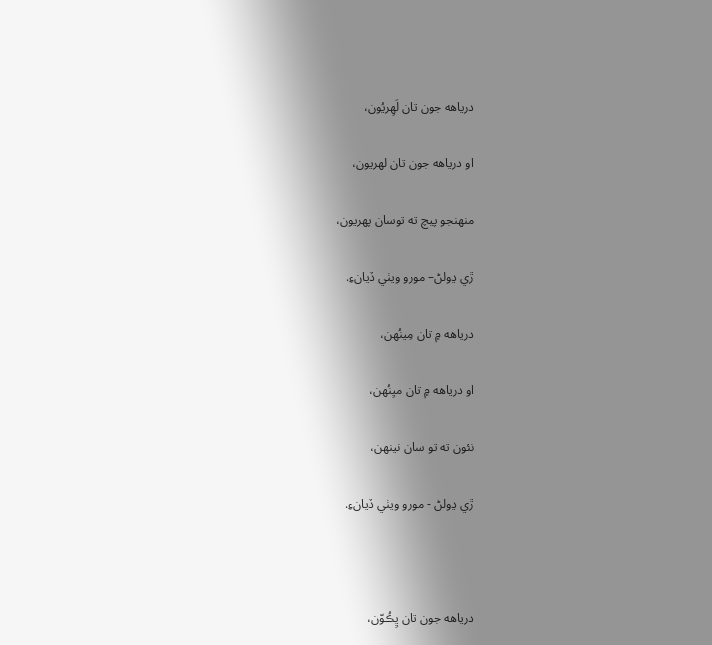درياھه جون تان لَھِريُون،

او درياھه جون تان لهريون،

منھنجو پيچ ته توسان پھريون،

ڙي ڍولڻ– مورو ويٺي ڏيانءِ.

درياھه ۾ تان مِينُھن،

او درياھه ۾ تان ميِنُھن،

نئون ته تو سان نينھن،

ڙي ڍولڻ - مورو ويٺي ڏيانءِ.



درياھه جون تان ڀِڪُوّن،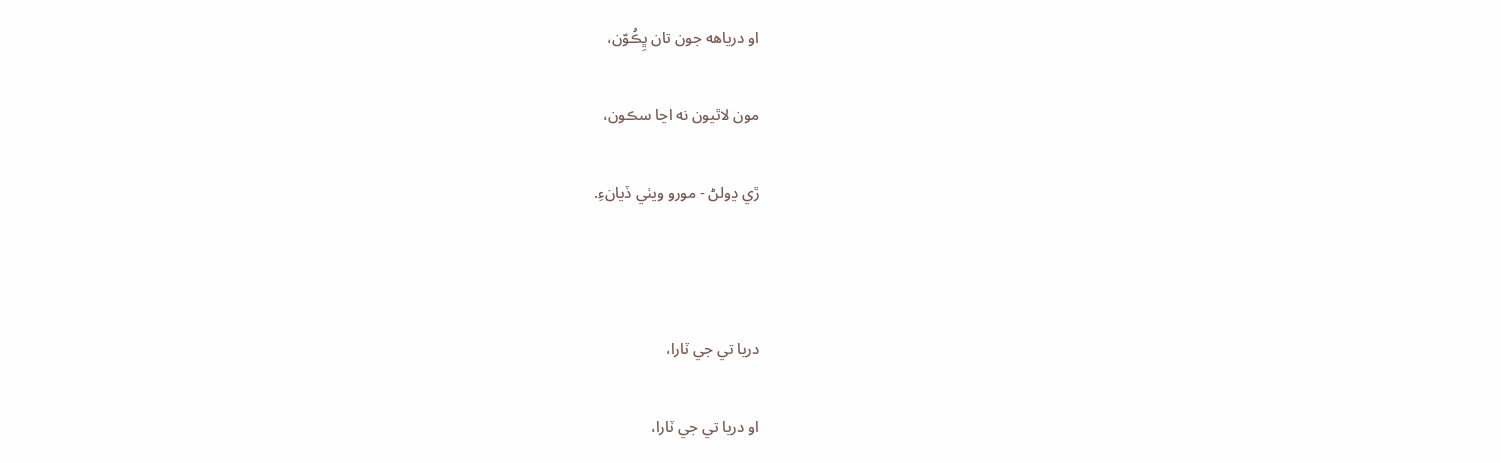او درياھه جون تان ڀِڪُوّن،

مون لاٿيون نه اڃا سڪون،

ڙي ڍولڻ - مورو ويٺي ڏيانءِ.



دريا تي جي ٽارا،

او دريا تي جي ٽارا،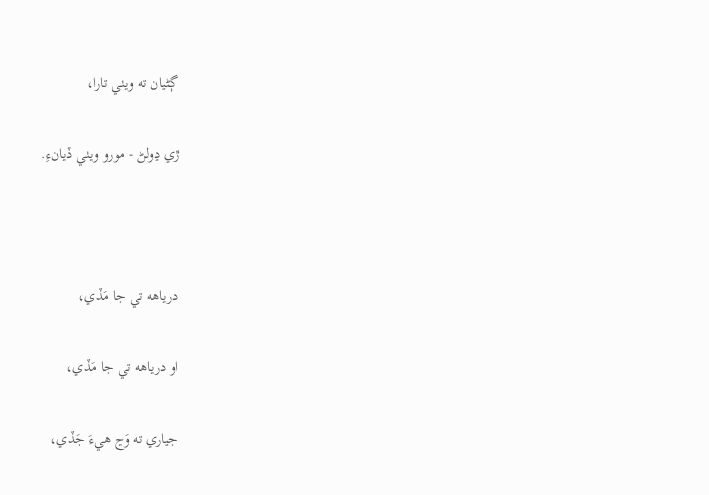ڳڻيان ته ويٺي تارا،

ڙي ڍولڻ - مورو ويٺي ڏيانءِ.



درياھه تي جا مَڏي،

او درياھه تي جا مَڏي،

جياري ته وَڃ ھيءَ جَڏي،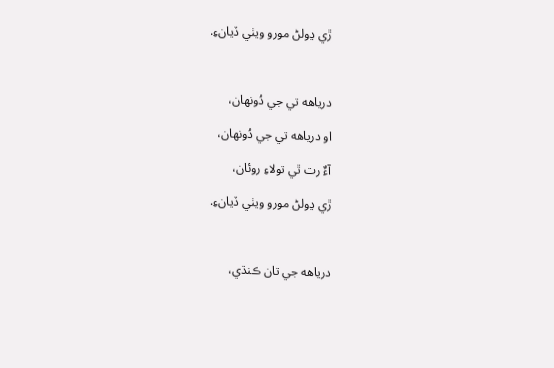ڙي ڍولڻ مورو ويٺي ڏيانءِ.



درياھه تي جي دُونھان،

او درياھه تي جي دُونھان،

آءٌ رت ٿي تولاءِ روئان،

ڙي ڍولڻ مورو ويٺي ڏيانءِ.



درياھه جي تان ڪنڌي،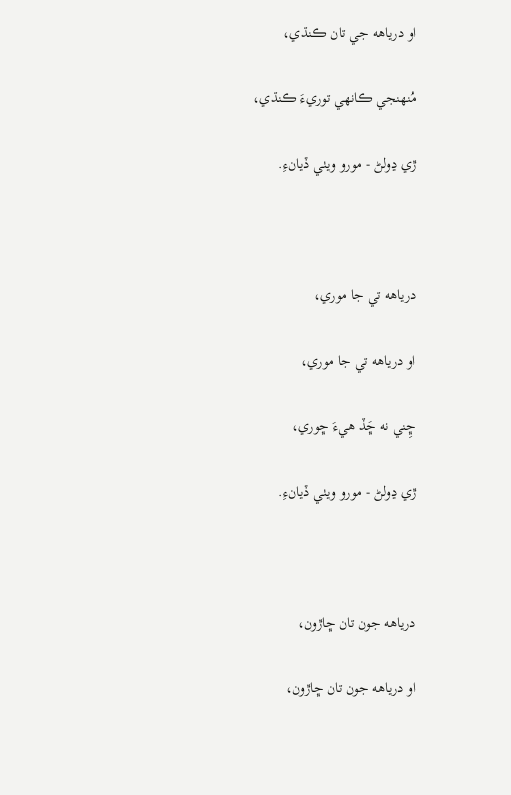او درياھه جي تان ڪنڌي،

مُنھنجي ڪانھي توريءَ ڪنڌي،

ڙي ڍولڻ - مورو ويٺي ڏيانءِ.



درياھه تي جا موري،

او درياھه تي جا موري،

ڇِني نه ڇَڏ ھيءَ ڇوري،

ڙي ڍولڻ - مورو ويٺي ڏيانءِ.



درياھه جون تان ڇاڙون،

او درياھه جون تان ڇاڙون،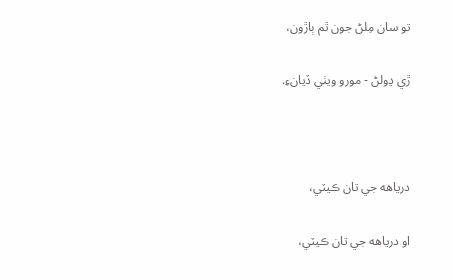تو سان مِلڻ جون ٿم ٻاڙون،

ڙي ڍولڻ - مورو ويٺي ڏيانءِ.



درياھه جي تان ڪيٽي،

او درياھه جي تان ڪيٽي،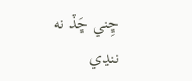ڇِني ڇَڏ نه ننڍي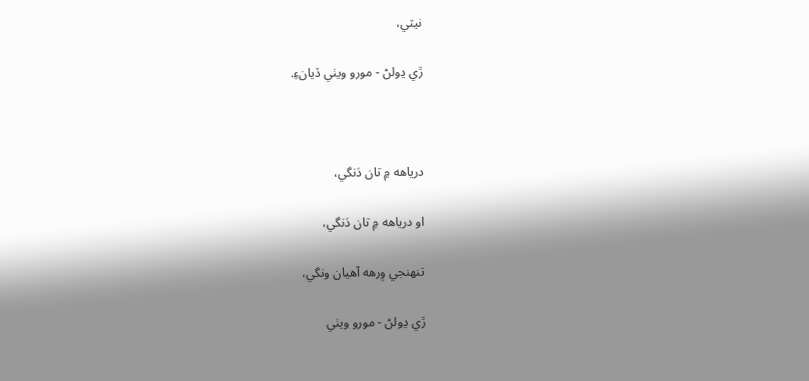نيٽي،

ڙي ڍولڻ - مورو ويٺي ڏيانءِ.



درياھه ۾ تان دَنگي،

او درياھه ۾ تان دَنگي،

تنھنجي وِرھه آھيان ونگي،

ڙي ڍولڻ - مورو ويٺي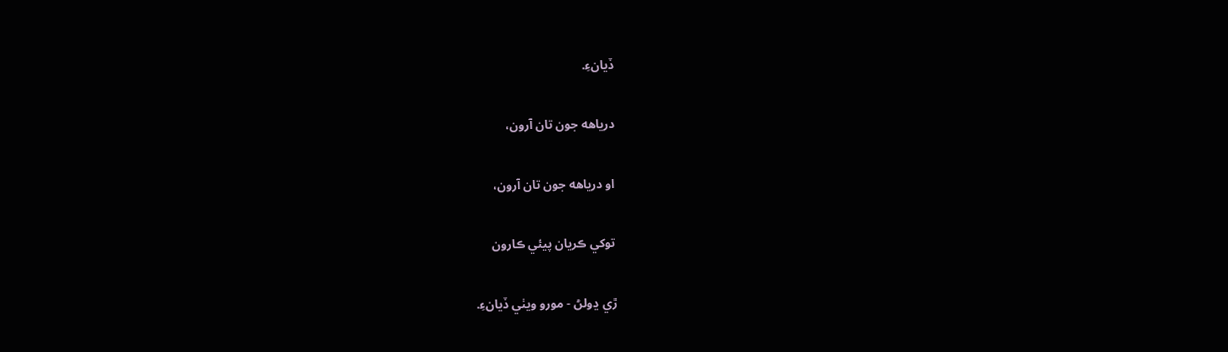ڏيانءِ.

درياھه جون تان آرون،

او درياھه جون تان آرون،

توکي ڪريان پيئي ڪارون

ڙي ڍولڻ - مورو ويٺي ڏيانءِ.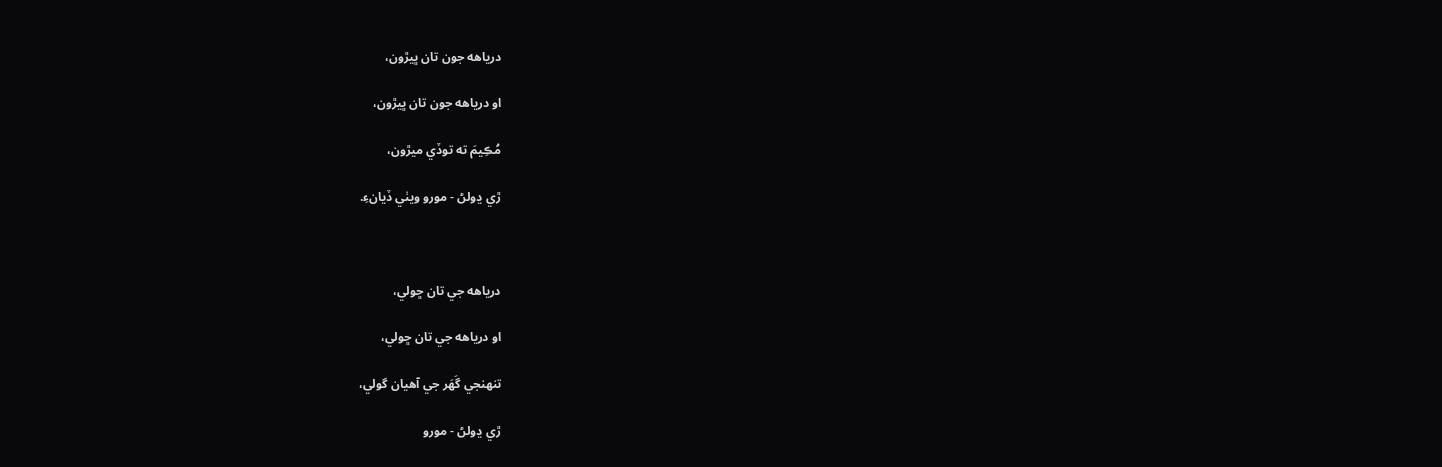درياھه جون تان ڀيڙون،

او درياھه جون تان ڀيڙون،

مُڪِيمَ ته توڏي ميڙون،

ڙي ڍولڻ - مورو ويٺي ڏيانءِ.



درياھه جي تان ڇولي،

او درياھه جي تان ڇولي،

تنھنجي گَھَر جي آھيان گولي،

ڙي ڍولڻ - مورو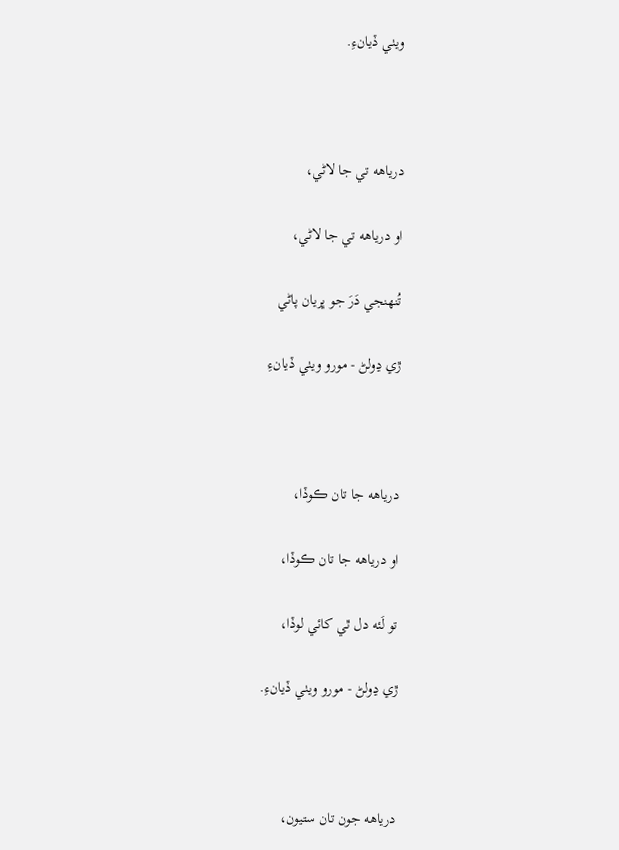ويٺي ڏيانءِ.



درياھه تي جا لاڻي،

او درياھه تي جا لاڻي،

تُنھنجي دَرَ جو ڀريان پاڻي

ڙي ڍولڻ - مورو ويٺي ڏيانءِ



درياھه جا تان ڪوڏا،

او درياھه جا تان ڪوڏا،

تو لَئه دل ٿي کائي لوڏا،

ڙي ڍولڻ - مورو ويٺي ڏيانءِ.



درياھه جون تان ستيون،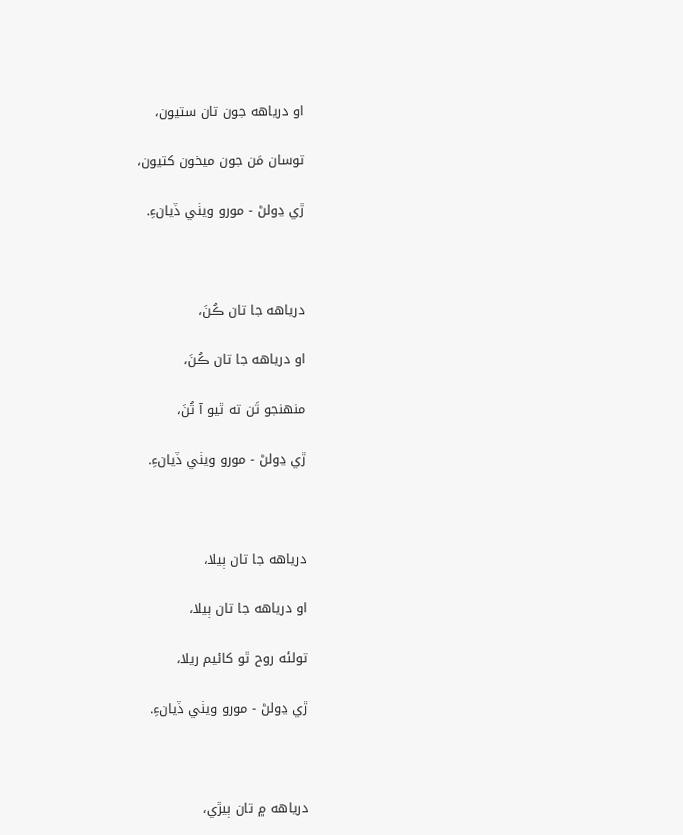او درياھه جون تان ستيون،

توسان مَن جون ميخون کتيون،

ڙي ڍولڻ - مورو ويٺي ڏيانءِ.



درياھه جا تان ڪُنَ،

او درياھه جا تان ڪُنَ،

منھنجو تَن ته ٿيو آ تُنَ،

ڙي ڍولڻ - مورو ويٺي ڏيانءِ.



درياھه جا تان ٻيلا،

او درياھه جا تان ٻيلا،

تولئه روح ٿو کائيم ريلا،

ڙي ڍولڻ - مورو ويٺي ڏيانءِ.



درياھه ۾ تان ٻيڙي،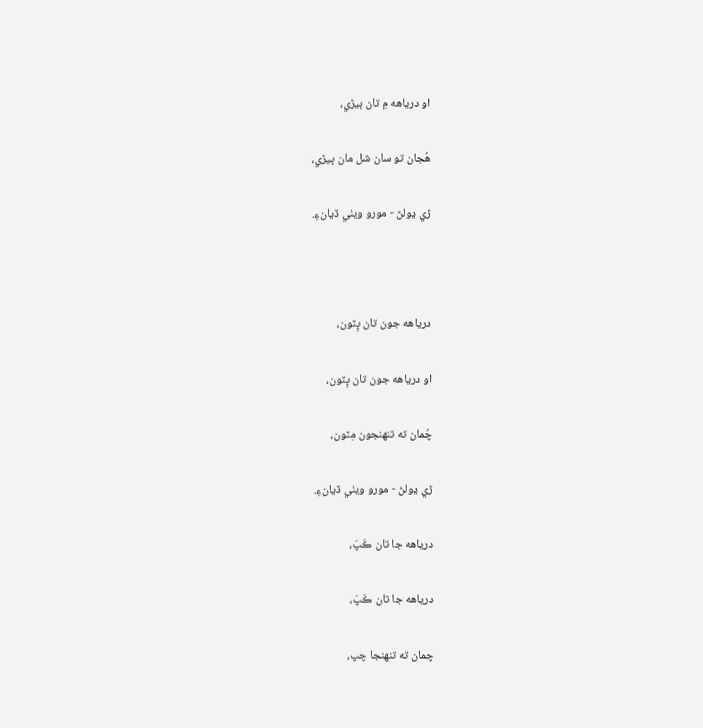او درياھه ۾ تان ٻيڙي،

ھُجان تو سان شل مان ڀيڙي،

ڙي ڍولڻ - مورو ويٺي ڏيانءِ.



درياھه جون تان ڀِٽون،

او درياھه جون تان ڀِٽون،

چُمان ته تنھنجون مِٽون،

ڙي ڍولڻ - مورو ويٺي ڏيانءِ.

درياھه جا تان ڪَپَ،

درياھه جا تان ڪَپَ،

چمان ته تنھنجا چپ،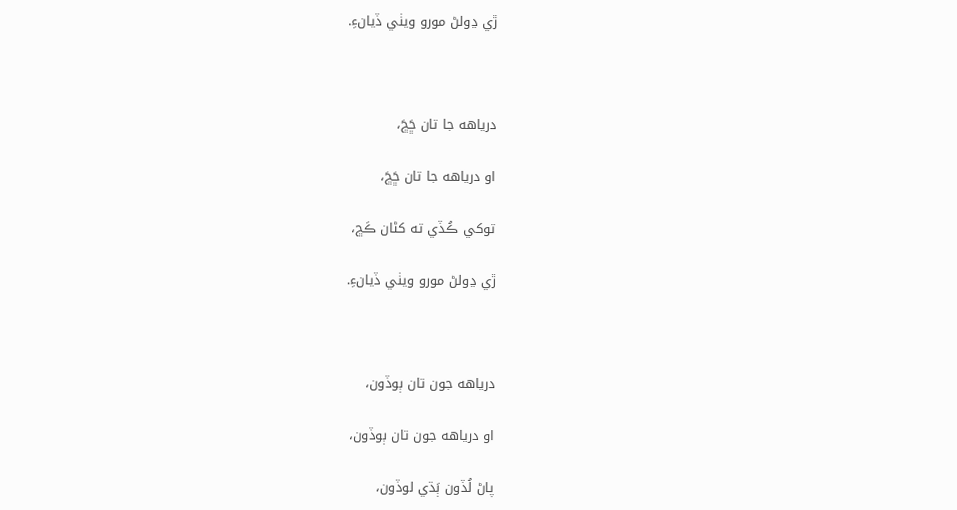ڙي ڍولڻ مورو ويٺي ڏيانءِ.



درياھه جا تان ڇَڇَ،

او درياھه جا تان ڇَڇَ،

توکي ڪُڏي ته کڻان ڪَڇ،

ڙي ڍولڻ مورو ويٺي ڏيانءِ.



درياھه جون تان ٻوڏون،

او درياھه جون تان ٻوڏون،

پاڻ لُڏون ٻَڌي لوڏون،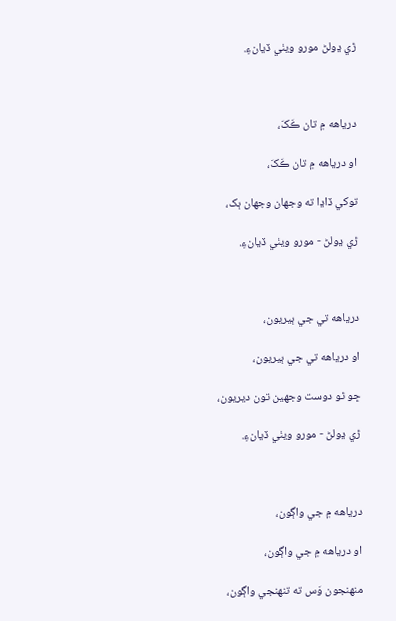ڙي ڍولڻ مورو ويٺي ڏيانءِ.



درياھه ۾ تان ڪَکَ،

او درياھه ۾ تان ڪَکَ،

توکي ڏاڍا ته وجھان وجھان ٻک،

ڙي ڍولڻ - مورو ويٺي ڏيانءِ.



درياھه تي جي ٻيريون،

او درياھه تي جي ٻيريون،

ڇو ٿو دوست وجھين تون ديريون،

ڙي ڍولڻ - مورو ويٺي ڏيانءِ.



درياھه ۾ جي واڳون،

او درياھه ۾ جي واڳون،

منھنجون وَس ته تنھنجي واڳون،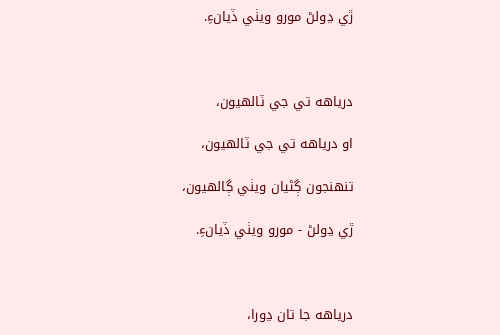ڙي ڍولڻ مورو ويٺي ڏيانءِ.



درياھه تي جي ٽالھيون،

او درياھه تي جي ٽالھيون،

تنھنجون ڳڻيان ويٺي ڳالھيون،

ڙي ڍولڻ - مورو ويٺي ڏيانءِ.



درياھه جا تان ڍورا،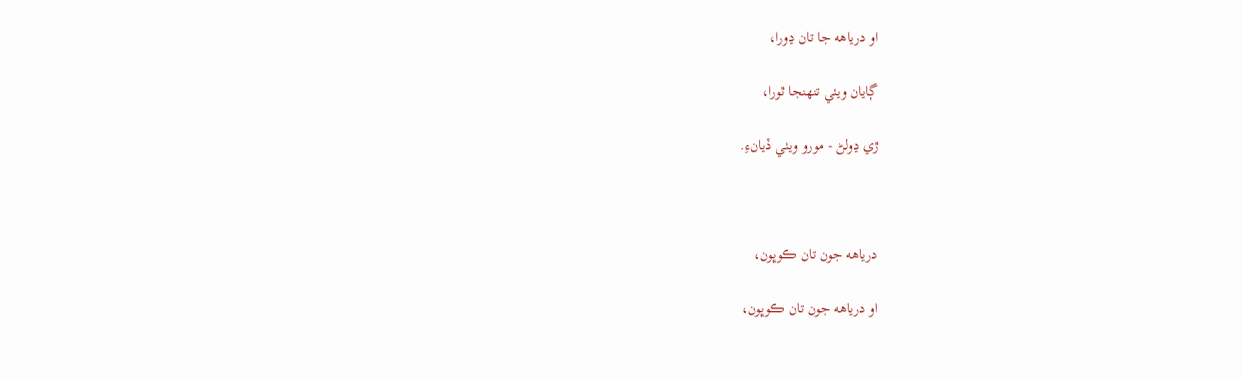او درياھه جا تان ڍورا،

ڳايان ويٺي تنھنجا ٿورا،

ڙي ڍولڻ - مورو ويٺي ڏيانءِ.



درياھه جون تان ڪوڀون،

او درياھه جون تان ڪوڀون،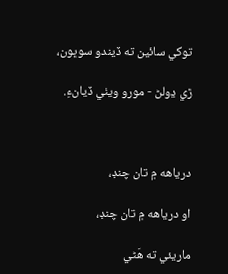توکي سائين ته ڏيندو سوڀون،

ڙي ڍولڻ - مورو ويٺي ڏيانءِ.



درياھه ۾ تان چنڊ،

او درياھه ۾ تان چنڊ،

ماريئي ته ھَڻي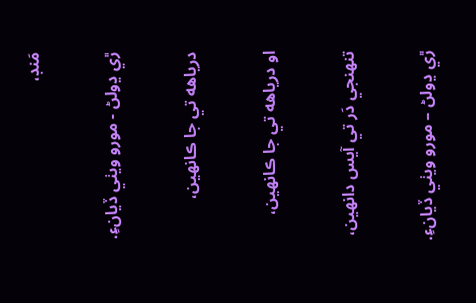مَنڊ،

ڙي ڍولڻ - مورو ويٺي ڏيانءِ.

درياھه تي جا ڪانھين،

او درياھه تي جا ڪانھين،

تنھنجي دَر تي آيس دانھين،

ڙي ڍولڻ – مورو ويٺي ڏيانءِ.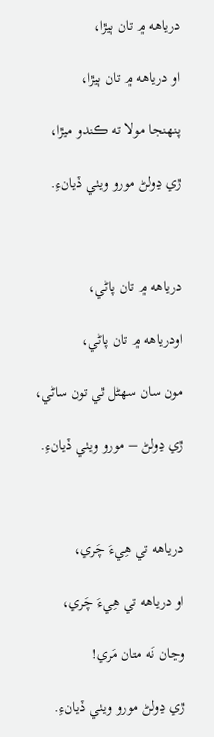درياھه ۾ تان ٻيڙا،

او درياھه ۾ تان ٻيڙا،

پنھنجا مولا ته ڪندو ميڙا،

ڙي ڍولڻ مورو ويٺي ڏيانءِ.



درياھه ۾ تان پاڻي،

اودرياھه ۾ تان پاڻي،

مون سان سھڻل ٿي تون ساڻي،

ڙي ڍولڻ – مورو ويٺي ڏيانءِ.



درياھه تي ھِيءَ چَري،

او درياھه تي ھِيءَ چَري،

وڃان نَه متان مَري!

ڙي ڍولڻ مورو ويٺي ڏيانءِ.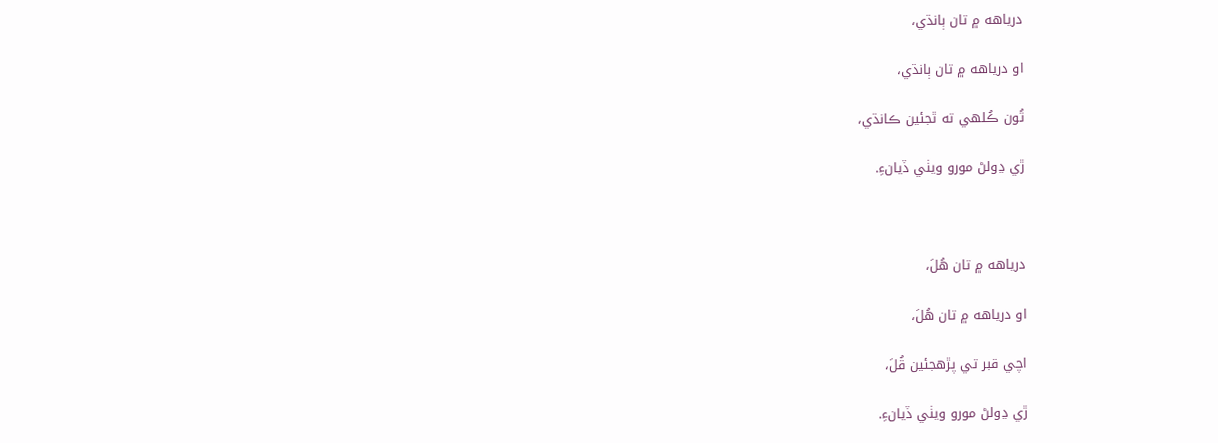درياھه ۾ تان ٻانڌي،

او درياھه ۾ تان ٻانڌي،

تُون ڪُلھي ته ٿجئين ڪانڌي،

ڙي ڍولڻ مورو ويٺي ڏيانءِ.



درياھه ۾ تان ھُلَ،

او درياھه ۾ تان ھُلَ،

اچي قبر تي پڙھجئين قُلَ،

ڙي ڍولڻ مورو ويٺي ڏيانءِ.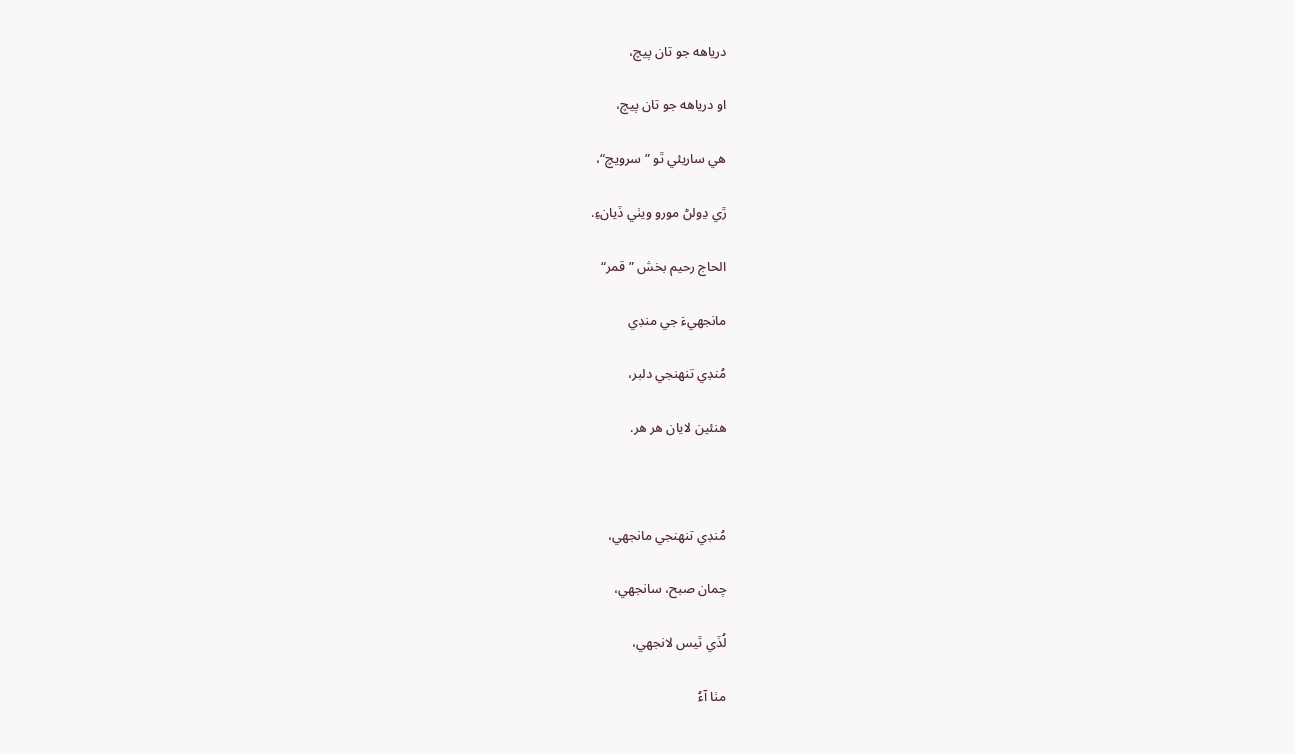درياھه جو تان پيچ،

او درياھه جو تان پيچ،

ھي ساريئي ٿو ”سرويچ“،

ڙي ڍولڻ مورو ويٺي ڏيانءِ.

الحاج رحيم بخش ”قمر“

مانجھيءَ جي منڊي

مُنڊي تنھنجي دلبر،

ھنئين لايان ھر ھر.



مُنڊي تنھنجي مانجھي،

چمان صبح، سانجھي،

لُڏي ٿيس لانجھي،

مٺا آءُ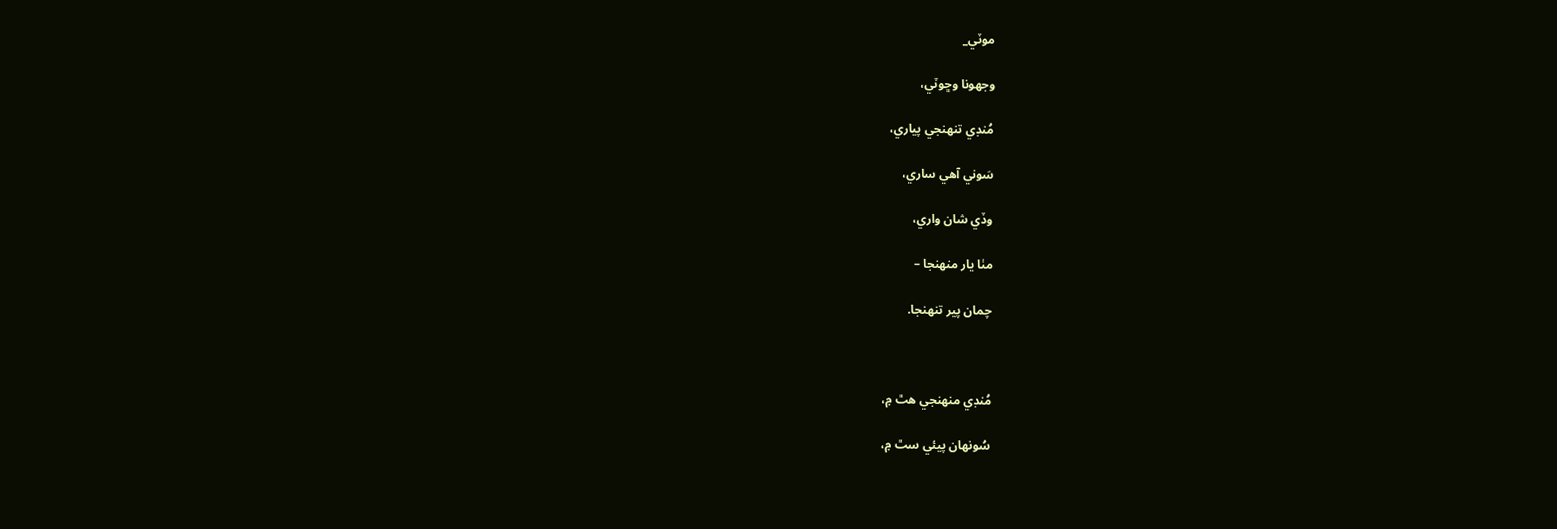موٽي_

وجھونا وڇوٽي،

مُنڊي تنھنجي پياري،

سَوني آھي ساري،

وڏي شان واري،

مٺا يار منھنجا –

چمان پير تنھنجا.



مُنڊي منھنجي ھٿ ۾،

سُونھان پيئي سٿ ۾،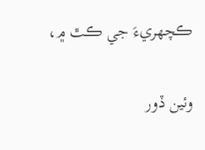ڪچھريءَ جي ڪٿ ۾،

وئين ڏور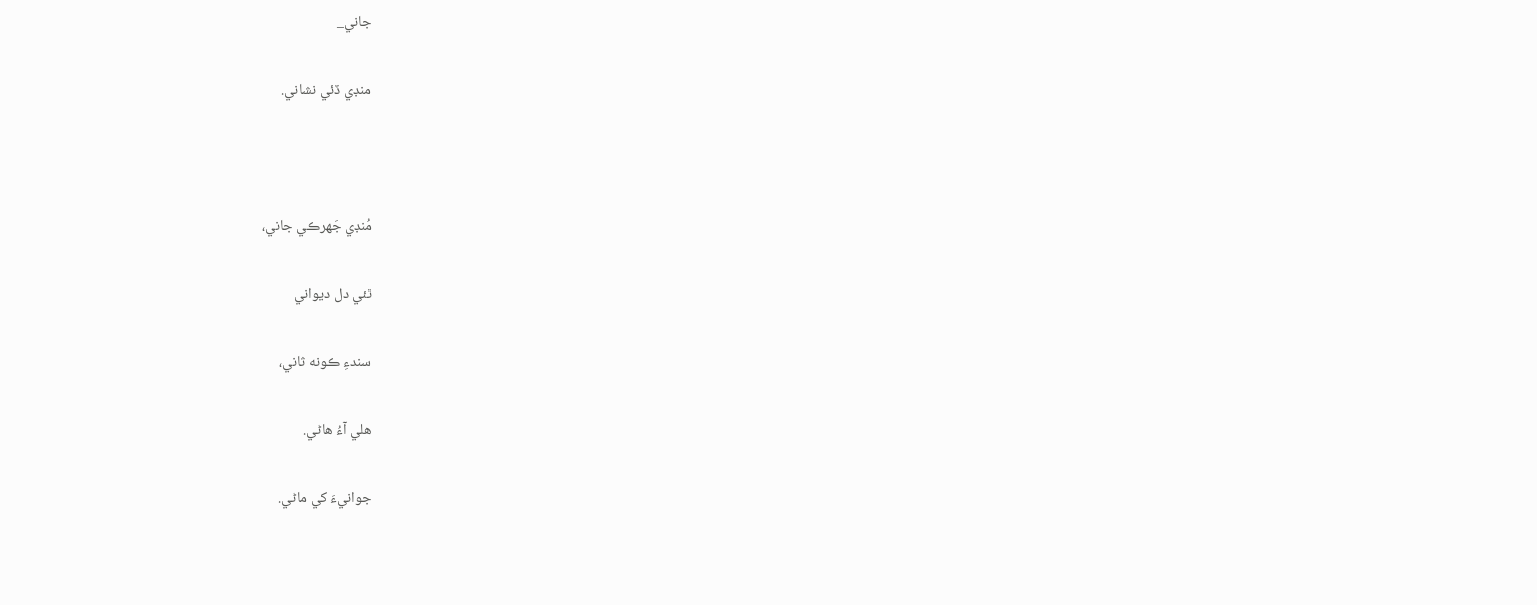جاني_

منڊي ڏئي نشاني.



مُنڊي جَھرڪي جاني،

ٿئي دل ديواني

سندءِ ڪونه ثاني،

ھلي آءُ ھاڻي.

جوانيءَ کي ماڻي.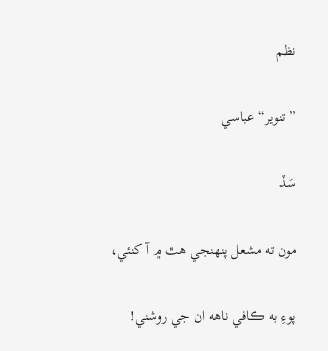نظم

”تنوير“ عباسي

سَڏ

مون ته مشعل پنھنجي ھٿ ۾ آ کنئي،

پوءِ به ڪافي ناھه ان جي روشني!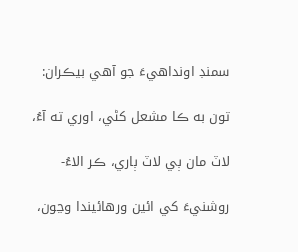سمنڊ اونداھيءَ جو آھي بيڪران:

تون به ڪا مشعل کڻي، اوري ته آءُ،

لاٽ مان ٻي لاٽ ٻاري، ڪر الاءُ-

روشنيءَ کي ائين ورھائيندا وڃون،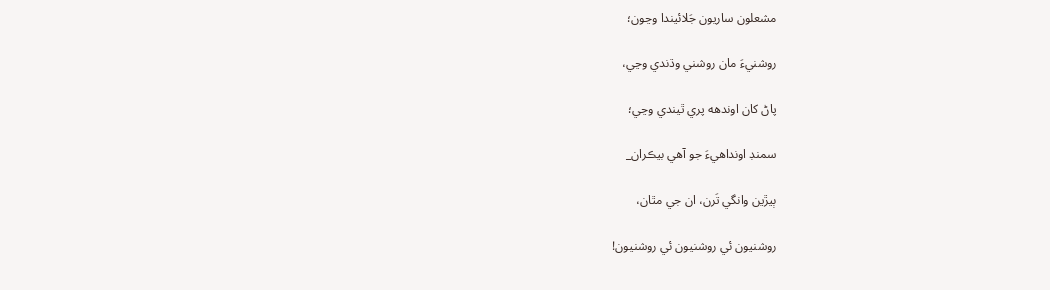مشعلون ساريون جَلائيندا وڃون؛

روشنيءَ مان روشني وڌندي وڃي،

پاڻ کان اوندھه پري ٿيندي وڃي؛

سمنڊ اونداھيءَ جو آھي بيڪران_

ٻيڙين وانگي تَرن، ان جي مٿان،

روشنيون ئي روشنيون ئي روشنيون!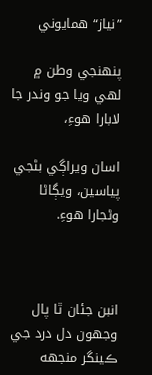”نياز“ ھمايوني

پنھنجي وطن ۾ لھي ويا جو وندر جا لابارا ھوءِ،

اسان ويراڳي بڻجي پياسين، ويڳاڻا وڻجارا ھوءِ.



انبن جئان ٿا پال وجھون دل درد جي ڪينگر منجھه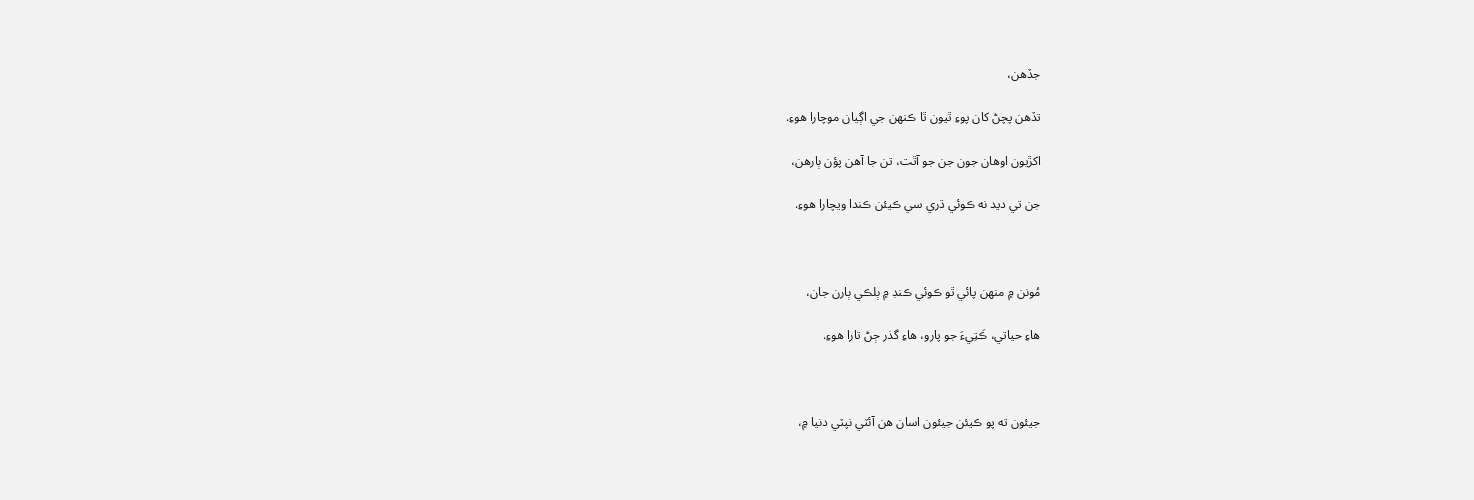جڏھن،

تڏھن پچڻ کان پوءِ ٿيون ٿا ڪنھن جي اڳيان موچارا ھوءِ.

اکڙيون اوھان جون جن جو آٿت، تن جا آھن پؤن ٻارھن،

جن تي ديد نه ڪوئي ڌري سي ڪيئن ڪندا ويچارا ھوءِ.



مُونن ۾ منھن پائي ٿو ڪوئي ڪنڊ ۾ ٻلڪي ٻارن جان،

ھاءِ حياتي، ڪَتِيءَ جو پارو، ھاءِ گذر ڄڻ تارا ھوءِ.



جيئون ته پو ڪيئن جيئون اسان ھن آئٽي نپٽي دنيا ۾،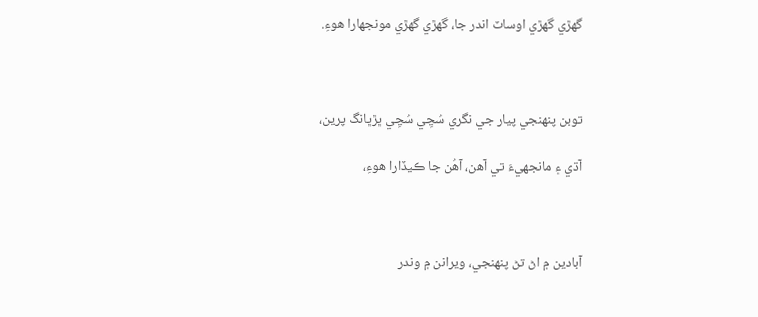گھڙي گھڙي اوساٽ اندر جا، گھڙي گھڙي مونجھارا ھوءِ.



توبن پنھنجي پيار جي نگري سُڃِي سُڃِي ڀڙڀانگ پرين،

آڌي ۽ مانجھيءَ تي آھن، آھُن جا ڪيڏارا ھوءِ،



آبادين ۾ اڻ تڻ پنھنجي، ويرانن ۾ وندر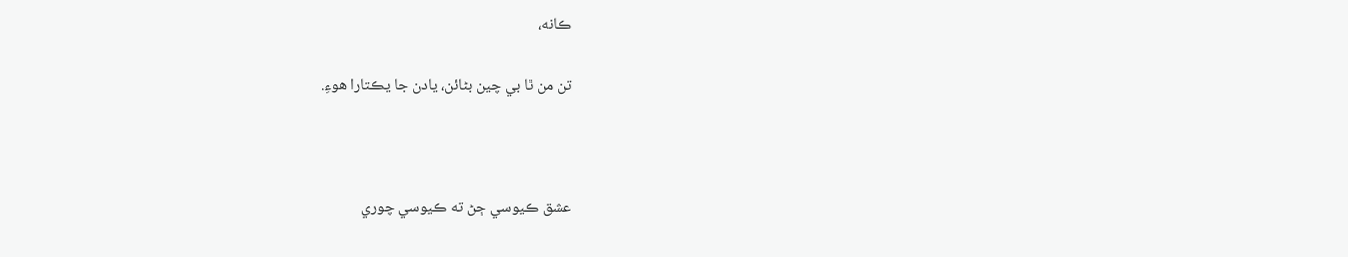ڪانه،

تن من ٿا بي چين بڻائن، يادن جا يڪتارا ھوءِ.



عشق ڪيوسي ڄڻ ته ڪيوسي چوري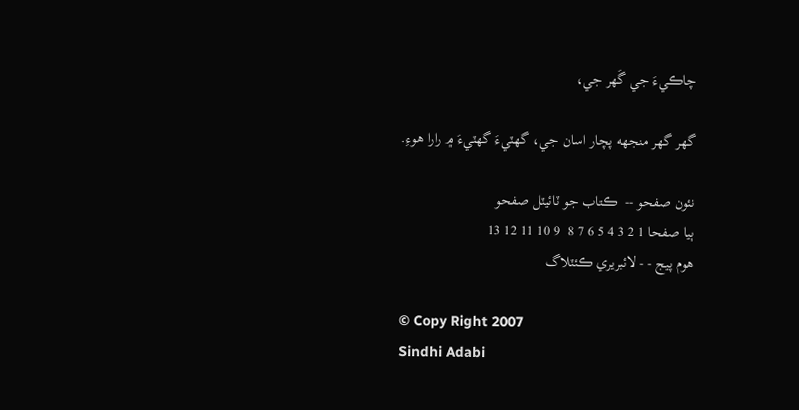چاڪيءَ جي گَھر جي،

گھر گھر منجھه پچار اسان جي، گھٽيءَ گھٽيءَ ۾ رارا ھوءِ.

نئون صفحو --  ڪتاب جو ٽائيٽل صفحو
ٻيا صفحا 1 2 3 4 5 6 7 8  9 10 11 12 13
هوم پيج - - لائبريري ڪئٽلاگ

© Copy Right 2007
Sindhi Adabi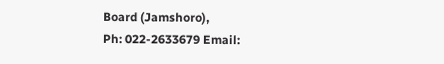Board (Jamshoro),
Ph: 022-2633679 Email: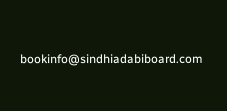bookinfo@sindhiadabiboard.com